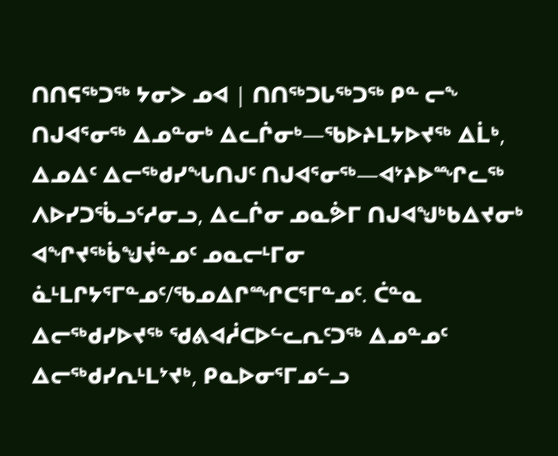ᑎᑎᕋᖅᑐᖅ ᔭᓂᐳ ᓄᐊ | ᑎᑎᖅᑐᒐᖅᑐᖅ ᑭᓐ ᓕᖕ
ᑎᒍᐊᕐᓂᖅ ᐃᓄᓐᓂᒃ ᐃᓚᒌᓂᒃ—ᖃᐅᔨᒪᔭᐅᔪᖅ ᐃᒫᒃ, ᐃᓄᐃᑦ ᐃᓕᖅᑯᓯᖓᑎᒍᑦ ᑎᒍᐊᕐᓂᖅ—ᐊᔾᔨᐅᙱᓚᖅ ᐱᐅᓯᑐᖄᓗᑦᓱᓂᓗ, ᐃᓚᒌᓂ ᓄᓇᕘᒥ ᑎᒍᐊᖑᒃᑲᐃᔪᓂᒃ ᐊᖏᔪᖅᑳᖑᔫᓐᓄᑦ ᓄᓇᓕᒻᒥᓂ ᓈᒻᒪᒋᔭᕐᒥᓐᓄᑦ/ᖃᓄᐃᒋᙱᑕᕐᒥᓐᓄᑦ. ᑖᓐᓇ ᐃᓕᖅᑯᓯᐅᔪᖅ ᖁᕕᐊᓲᑕᐅᓪᓚᕆᑦᑐᖅ ᐃᓄᓐᓄᑦ ᐃᓕᖅᑯᓯᕆᒻᒪᔾᔪᒃ, ᑭᓇᐅᓂᕐᒥᓄᓪᓗ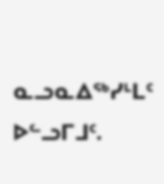ᓇᓗᓇᐃᖅᓯᒻᒪᑦ ᐅᓪᓗᒥᒧᑦ.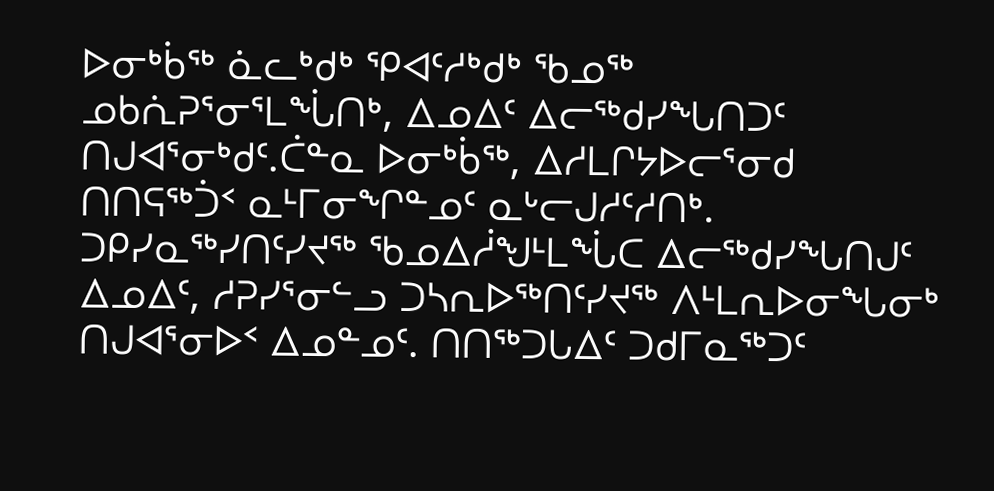ᐅᓂᒃᑳᖅ ᓈᓚᒃᑯᒃ ᕿᐊᑦᓱᒃᑯᒃ ᖃᓄᖅ ᓄᑲᕇᕈᕐᓂᕐᒪᖔᑎᒃ, ᐃᓄᐃᑦ ᐃᓕᖅᑯᓯᖓᑎᑐᑦ ᑎᒍᐊᕐᓂᒃᑯᑦ.ᑖᓐᓇ ᐅᓂᒃᑳᖅ, ᐃᓱᒪᒋᔭᐅᓕᕐᓂᑯ ᑎᑎᕋᖅᑑᑉ ᓇᒻᒥᓂᖏᓐᓄᑦ ᓇᒡᓕᒍᓱᑦᓱᑎᒃ. ᑐᑭᓯᓇᖅᓯᑎᑦᓯᔪᖅ ᖃᓄᐃᓲᖑᒻᒪᖔᑕ ᐃᓕᖅᑯᓯᖓᑎᒍᑦ ᐃᓄᐃᑦ, ᓱᕈᓯᕐᓂᓪᓗ ᑐᓴᕆᐅᖅᑎᑦᓯᔪᖅ ᐱᒻᒪᕆᐅᓂᖓᓂᒃ ᑎᒍᐊᕐᓂᐅᑉ ᐃᓄᓐᓄᑦ. ᑎᑎᖅᑐᒐᐃᑦ ᑐᑯᒥᓇᖅᑐᑦ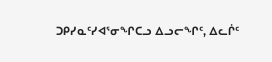ᑐᑭᓯᓇᑦᓯᐊᕐᓂᖏᑕᓗ ᐃᓗᓕᖏᑦ, ᐃᓚᒌᑦ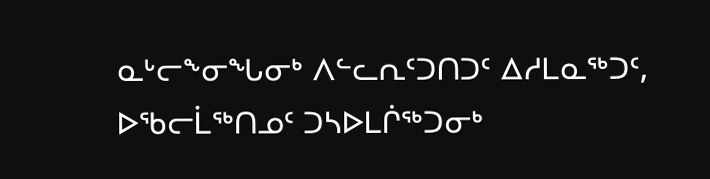ᓇᒡᓕᖕᓂᖓᓂᒃ ᐱᓪᓚᕆᑦᑐᑎᑐᑦ ᐃᓱᒪᓇᖅᑐᑦ, ᐅᖃᓕᒫᖅᑎᓄᑦ ᑐᓴᐅᒪᒌᖅᑐᓂᒃ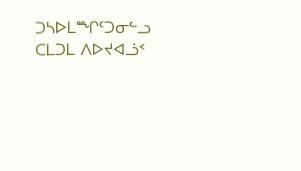ᑐᓴᐅᒪᙱᑦᑐᓂᓪᓗ ᑕᒪᑐᒪ ᐱᐅᔪᐊᓘᑉ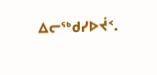ᐃᓕᖅᑯᓯᐅᔫᑉ.